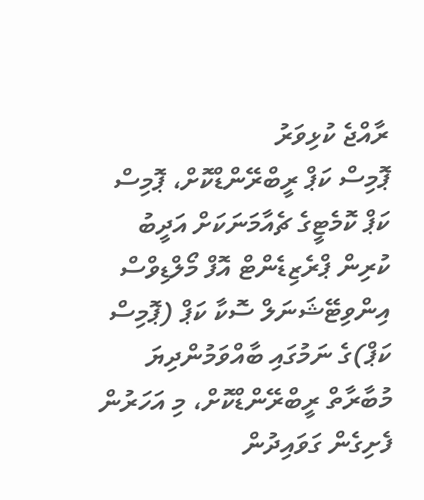ރާއްޖެ ކުޅިވަރު
ޕޮމިސް ކަޕް ރީބްރޭންޑްކޮށް، ޕޮމިސް ކަޕް ކޮމެޓީގެ ޗެއާމަނަކަށް އަދީބު
ކުރިން ޕްރެޒިޑެންޓް އޮފް މޯލްޑިވްސް އިންވިޓޭޝަނަލް ސޮކާ ކަޕް (ޕޮމިސް ކަޕް)ގެ ނަމުގައި ބާއްވަމުންދިޔަ މުބާރާތް ރީބްރޭންޑްކޮށް، މި އަހަރުން ފެށިގެން ގަވައިދުން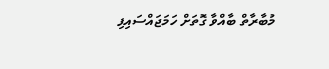މުބާރާތް ބާއްވާ ގޮތަށް ހަމަޖައްސައިފި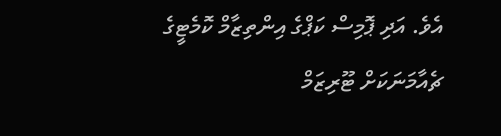އެވެ. އަދި ޕޮމިސް ކަޕްގެ އިންތިޒާމް ކޮމެޓީގެ ޗެއާމަނަކަށް ޓޫރިޒަމް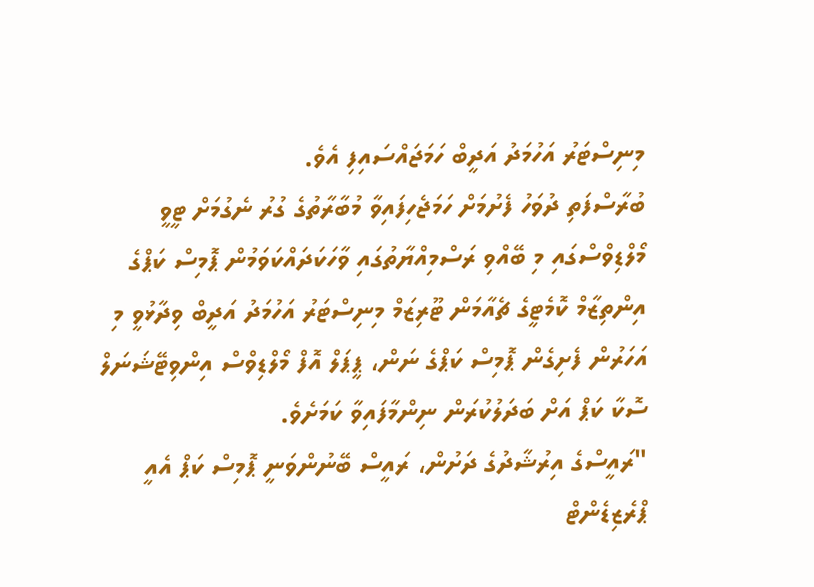މިނިސްޓަރު އަހުމަދު އަދީބް ހަމަޖައްސައިފި އެވެ.
ބުރާސްފަތި ދުވަހު ފެށުމަށް ހަމަޖެހިފައިވާ މުބާރާތުގެ ގުރު ނެގުމަށް ޓީވީ މޯލްޑިވްސްގައި މި ބޭއްވި ރަސްމިއްޔާތުގައި ވާހަކަދައްކަވަމުން ޕޮމިސް ކަޕްގެ އިންތިޒާމް ކޮމެޓީގެ ޗެއާމަން ޓޫރިޒަމް މިނިސްޓަރު އަހުމަދު އަދީބް ވިދާޅުވީ މި އަހަރުން ފެށިގެން ޕޮމިސް ކަޕްގެ ނަން، ޕީޕަލް އޮފް މޯލްޑިވްސް އިންވިޓޭޝަނަލް ސޮކާ ކަޕް އަށް ބަދަލުކުރަން ނިންމާފައިވާ ކަމަށެވެ.
"ރައީސްގެ އިރުޝާދުގެ ދަށުން، ރައީސް ބޭނުންވަނީ ޕޮމިސް ކަޕް އެއީ ޕްރެޒިޑެންޓް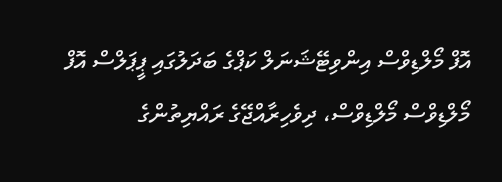އޮފް މޯލްޑިވްސް އިންވިޓޭޝަނަލް ކަޕްގެ ބަދަލުގައި ޕީޕަލްސް އޮފް މޯލްޑިވްސް މޯލްޑިވްސް، ދިވެހިރާއްޖޭގެ ރައްޔިތުންގެ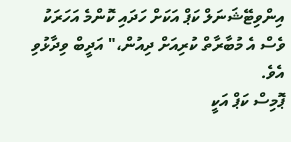އިންވިޓޭޝަނަލް ކަޕް އަކަށް ހަދައި ކޮންމެ އަހަރަކު ވެސް އެ މުބާރާތް ކުރިއަށް ދިއުން،" އަދީބް ވިދާޅުވި އެވެ.
ޕޮމިސް ކަޕް އަކީ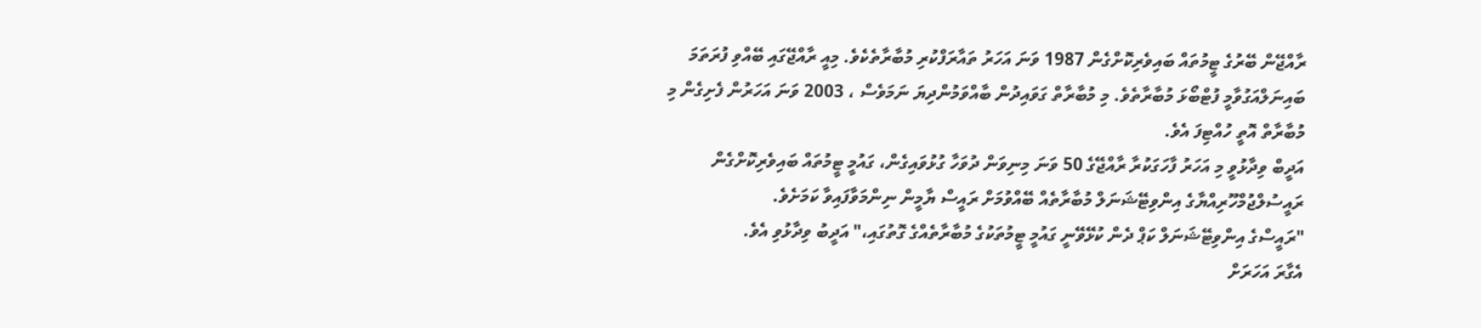ރާއްޖޭން ބޭރުގެ ޓީމުތައް ބައިވެރިކޮށްގެން 1987 ވަނަ އަހަރު ތައާރަފްކުރި މުބާރާތެކެވެ. މިއީ ރާއްޖޭގައި ބޭއްވި ފުރަތަމަ ބައިނަލްއަގުވާމީ ފުޓްބޯޅަ މުބާރާތެވެ. މި މުބާރާތް ގަވައިދުން ބާއްވަމުންދިޔަ ނަމަވެސް ، 2003 ވަނަ އަހަރުން ފެށިގެން މި މުބާރާތް އޮތީ ހުއްޓިފަ އެވެ.
އަދީބް ވިދާޅުވީ މި އަހަރު ފާހަގަކުރާ ރާއްޖޭގެ 50 ވަނަ މިނިވަން ދުވަހާ ގުޅުވައިގެން، ގައުމީ ޓީމުތައް ބައިވެރިކޮށްގެން ރައީސުލްޖުމްހޫރިއްޔާގެ އިންވިޓޭޝަނަލް މުބާރާތެއް ބޭއްވުމަށް ރައީސް ޔާމީން ނިންމަވާފައިވާ ކަމަށެވެ.
"ރައީސްގެ އިންވިޓޭޝަނަލް ކަޕް ދެން ކުޅޭވޭނީ ގައުމީ ޓީމުތަކުގެ މުބާރާތެއްގެ ގޮތުގައި،" އަދީބު ވިދާޅުވި އެވެ.
އެގާރަ އަހަރަށް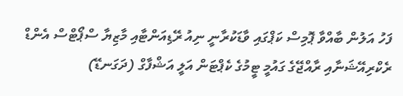ފަހު އަލުން ބާއްވާ ޕޮމިސް ކަޕްގައި ވާޑަކުރާނީ ނިއު ރޭޑިއަންޓާއި މާޒިޔާ ސްޕޯޓްސް އެންޑް ރެކްރިއޭޝަނާއި ރާއްޖޭގެ ގައުމީ ޓީމުގެ ކެޕްޓަން އަލީ އަޝްފާގް (ދަގަނޑޭ)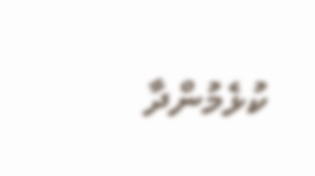ކުޅެމުންދާ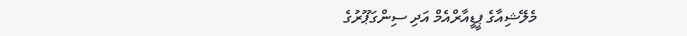މެލޭޝިއާގެ ޕީޑީއާރްއެމް އަދި ސިންގަޕޫރުގެ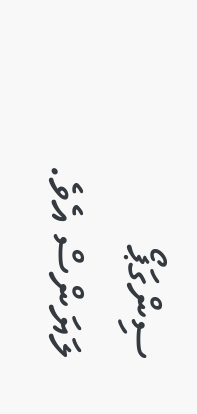ސިންގަޕޯ ލަޔަންސް އެވެ.